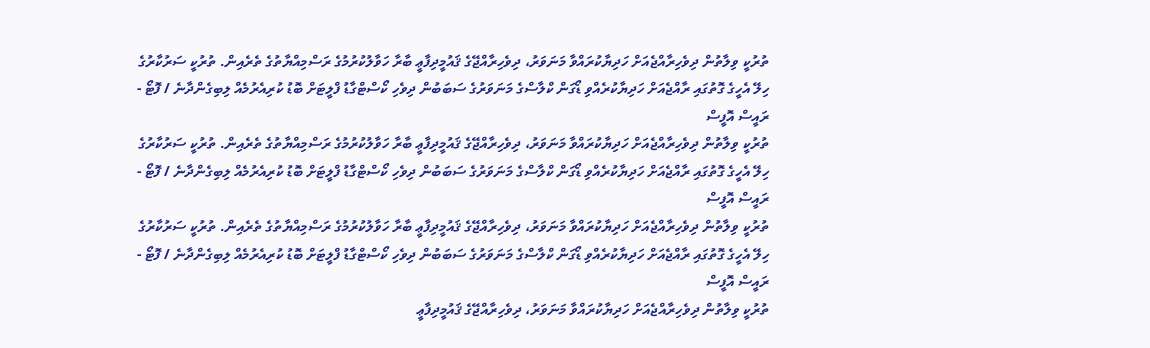ތުރުކީ ވިލާތުން ދިވެހިރާއްޖެއަށް ހަދިޔާކުރައްވާ މަނަވަރު، ދިވެހިރާއްޖޭގެ ޤައުމީދިފާޢީ ބާރާ ހަވާލުކުރުމުގެ ރަސްމިއްޔާތުގެ ތެރެއިން. ތުރުކީ ސަރުކާރުގެ ހިލޭ އެހީގެ ގޮތުގައި ރާއްޖެއަށް ހަދިޔާކުރެއްވި ޑޯގަން ކްލާސްގެ މަނަވަރުގެ ސަބަބުން ދިވެހި ކޯސްޓްގާޑު ފްލީޓަށް ބޮޑު ކުރިއެރުމެއް ލިބިގެންދާނެ / ފޮޓޯ - ރައީސް އޮފީސް
ތުރުކީ ވިލާތުން ދިވެހިރާއްޖެއަށް ހަދިޔާކުރައްވާ މަނަވަރު، ދިވެހިރާއްޖޭގެ ޤައުމީދިފާޢީ ބާރާ ހަވާލުކުރުމުގެ ރަސްމިއްޔާތުގެ ތެރެއިން. ތުރުކީ ސަރުކާރުގެ ހިލޭ އެހީގެ ގޮތުގައި ރާއްޖެއަށް ހަދިޔާކުރެއްވި ޑޯގަން ކްލާސްގެ މަނަވަރުގެ ސަބަބުން ދިވެހި ކޯސްޓްގާޑު ފްލީޓަށް ބޮޑު ކުރިއެރުމެއް ލިބިގެންދާނެ / ފޮޓޯ - ރައީސް އޮފީސް
ތުރުކީ ވިލާތުން ދިވެހިރާއްޖެއަށް ހަދިޔާކުރައްވާ މަނަވަރު، ދިވެހިރާއްޖޭގެ ޤައުމީދިފާޢީ ބާރާ ހަވާލުކުރުމުގެ ރަސްމިއްޔާތުގެ ތެރެއިން. ތުރުކީ ސަރުކާރުގެ ހިލޭ އެހީގެ ގޮތުގައި ރާއްޖެއަށް ހަދިޔާކުރެއްވި ޑޯގަން ކްލާސްގެ މަނަވަރުގެ ސަބަބުން ދިވެހި ކޯސްޓްގާޑު ފްލީޓަށް ބޮޑު ކުރިއެރުމެއް ލިބިގެންދާނެ / ފޮޓޯ - ރައީސް އޮފީސް
ތުރުކީ ވިލާތުން ދިވެހިރާއްޖެއަށް ހަދިޔާކުރައްވާ މަނަވަރު، ދިވެހިރާއްޖޭގެ ޤައުމީދިފާޢީ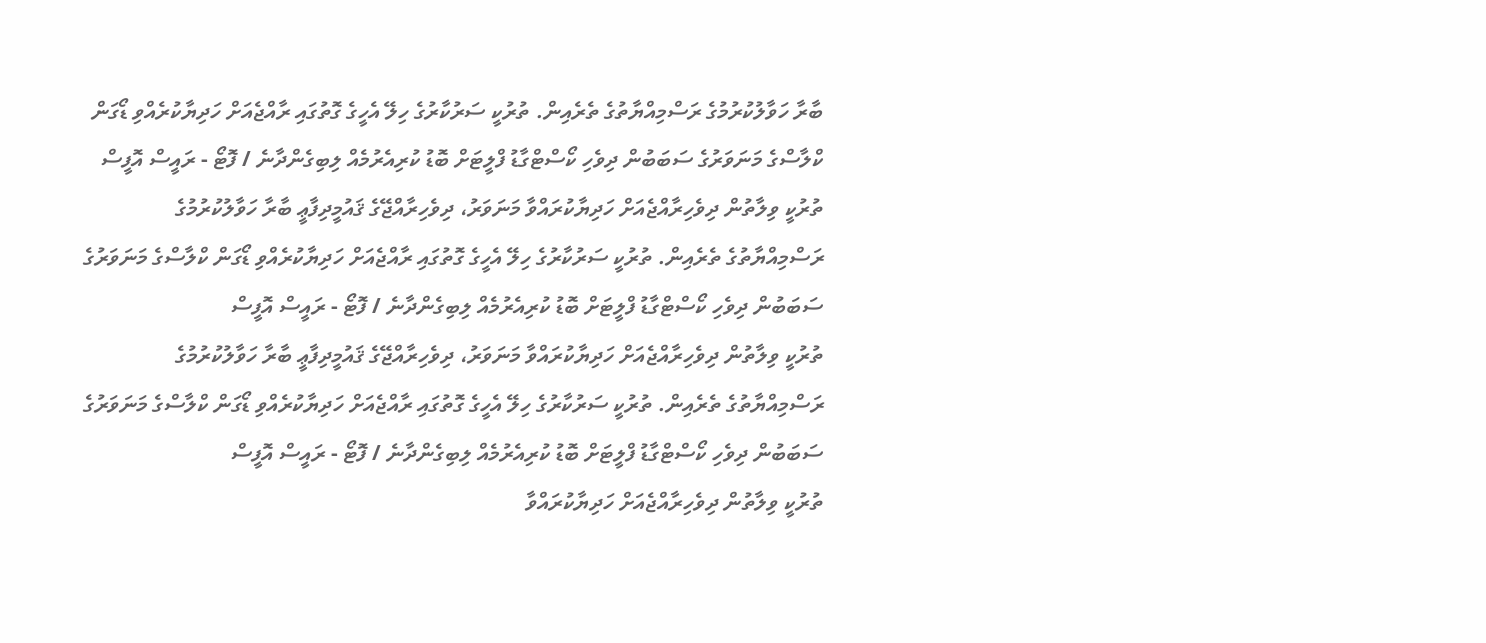ބާރާ ހަވާލުކުރުމުގެ ރަސްމިއްޔާތުގެ ތެރެއިން. ތުރުކީ ސަރުކާރުގެ ހިލޭ އެހީގެ ގޮތުގައި ރާއްޖެއަށް ހަދިޔާކުރެއްވި ޑޯގަން ކްލާސްގެ މަނަވަރުގެ ސަބަބުން ދިވެހި ކޯސްޓްގާޑު ފްލީޓަށް ބޮޑު ކުރިއެރުމެއް ލިބިގެންދާނެ / ފޮޓޯ - ރައީސް އޮފީސް
ތުރުކީ ވިލާތުން ދިވެހިރާއްޖެއަށް ހަދިޔާކުރައްވާ މަނަވަރު، ދިވެހިރާއްޖޭގެ ޤައުމީދިފާޢީ ބާރާ ހަވާލުކުރުމުގެ ރަސްމިއްޔާތުގެ ތެރެއިން. ތުރުކީ ސަރުކާރުގެ ހިލޭ އެހީގެ ގޮތުގައި ރާއްޖެއަށް ހަދިޔާކުރެއްވި ޑޯގަން ކްލާސްގެ މަނަވަރުގެ ސަބަބުން ދިވެހި ކޯސްޓްގާޑު ފްލީޓަށް ބޮޑު ކުރިއެރުމެއް ލިބިގެންދާނެ / ފޮޓޯ - ރައީސް އޮފީސް
ތުރުކީ ވިލާތުން ދިވެހިރާއްޖެއަށް ހަދިޔާކުރައްވާ މަނަވަރު، ދިވެހިރާއްޖޭގެ ޤައުމީދިފާޢީ ބާރާ ހަވާލުކުރުމުގެ ރަސްމިއްޔާތުގެ ތެރެއިން. ތުރުކީ ސަރުކާރުގެ ހިލޭ އެހީގެ ގޮތުގައި ރާއްޖެއަށް ހަދިޔާކުރެއްވި ޑޯގަން ކްލާސްގެ މަނަވަރުގެ ސަބަބުން ދިވެހި ކޯސްޓްގާޑު ފްލީޓަށް ބޮޑު ކުރިއެރުމެއް ލިބިގެންދާނެ / ފޮޓޯ - ރައީސް އޮފީސް
ތުރުކީ ވިލާތުން ދިވެހިރާއްޖެއަށް ހަދިޔާކުރައްވާ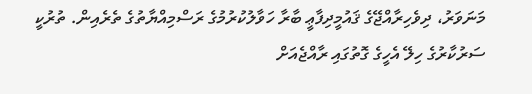މަނަވަރު، ދިވެހިރާއްޖޭގެ ޤައުމީދިފާޢީ ބާރާ ހަވާލުކުރުމުގެ ރަސްމިއްޔާތުގެ ތެރެއިން. ތުރުކީ ސަރުކާރުގެ ހިލޭ އެހީގެ ގޮތުގައި ރާއްޖެއަށް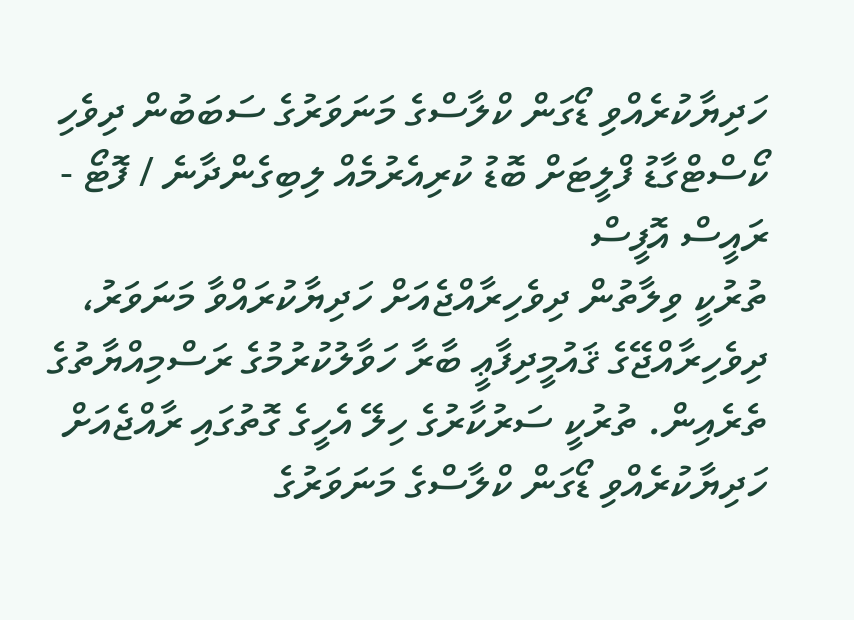ހަދިޔާކުރެއްވި ޑޯގަން ކްލާސްގެ މަނަވަރުގެ ސަބަބުން ދިވެހި ކޯސްޓްގާޑު ފްލީޓަށް ބޮޑު ކުރިއެރުމެއް ލިބިގެންދާނެ / ފޮޓޯ - ރައީސް އޮފީސް
ތުރުކީ ވިލާތުން ދިވެހިރާއްޖެއަށް ހަދިޔާކުރައްވާ މަނަވަރު، ދިވެހިރާއްޖޭގެ ޤައުމީދިފާޢީ ބާރާ ހަވާލުކުރުމުގެ ރަސްމިއްޔާތުގެ ތެރެއިން. ތުރުކީ ސަރުކާރުގެ ހިލޭ އެހީގެ ގޮތުގައި ރާއްޖެއަށް ހަދިޔާކުރެއްވި ޑޯގަން ކްލާސްގެ މަނަވަރުގެ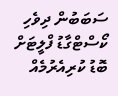ސަބަބުން ދިވެހި ކޯސްޓްގާޑު ފްލީޓަށް ބޮޑު ކުރިއެރުމެއް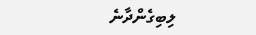ލިބިގެންދާނެ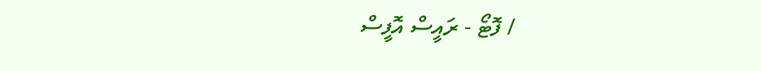/ ފޮޓޯ - ރައީސް އޮފީސް